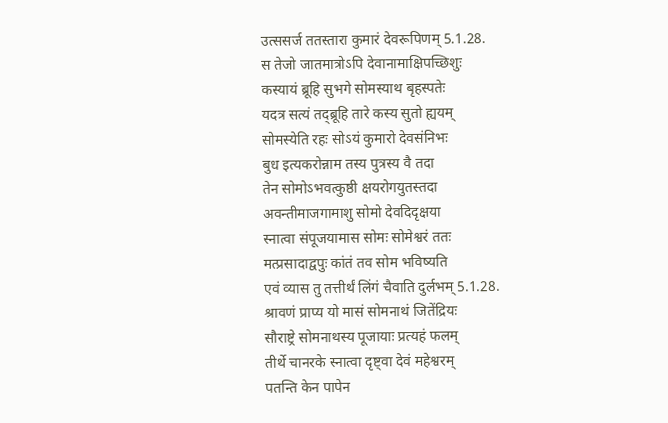उत्ससर्ज ततस्तारा कुमारं देवरूपिणम् 5.1.28.
स तेजो जातमात्रोऽपि देवानामाक्षिपच्छिशुः
कस्यायं ब्रूहि सुभगे सोमस्याथ बृहस्पतेः
यदत्र सत्यं तद्ब्रूहि तारे कस्य सुतो ह्ययम्
सोमस्येति रहः सोऽयं कुमारो देवसंनिभः
बुध इत्यकरोन्नाम तस्य पुत्रस्य वै तदा
तेन सोमोऽभवत्कुष्ठी क्षयरोगयुतस्तदा
अवन्तीमाजगामाशु सोमो देवदिदृक्षया
स्नात्वा संपूजयामास सोमः सोमेश्वरं ततः
मत्प्रसादाद्वपुः कांतं तव सोम भविष्यति
एवं व्यास तु तत्तीर्थं लिंगं चैवाति दुर्लभम् 5.1.28.
श्रावणं प्राप्य यो मासं सोमनाथं जितेंद्रियः
सौराष्ट्रे सोमनाथस्य पूजायाः प्रत्यहं फलम्
तीर्थे चानरके स्नात्वा दृष्ट्वा देवं महेश्वरम्
पतन्ति केन पापेन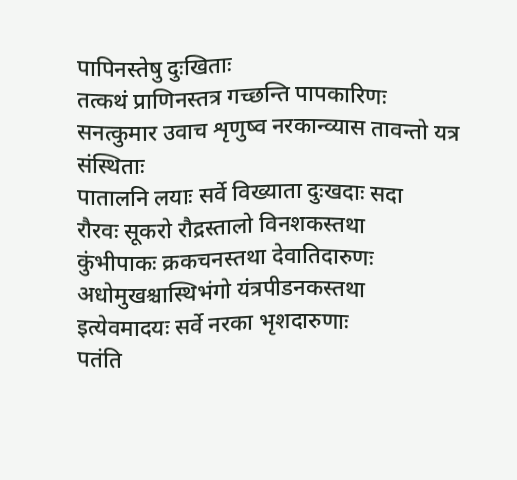पापिनस्तेषु दुःखिताः
तत्कथं प्राणिनस्तत्र गच्छन्ति पापकारिणः
सनत्कुमार उवाच शृणुष्व नरकान्व्यास तावन्तो यत्र संस्थिताः
पातालनि लयाः सर्वे विख्याता दुःखदाः सदा
रौरवः सूकरो रौद्रस्तालो विनशकस्तथा
कुंभीपाकः क्रकचनस्तथा देवातिदारुणः
अधोमुखश्चास्थिभंगो यंत्रपीडनकस्तथा
इत्येवमादयः सर्वे नरका भृशदारुणाः
पतंति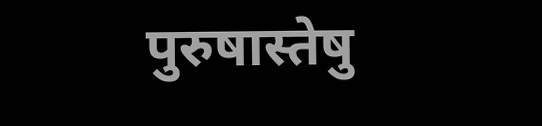पुरुषास्तेषु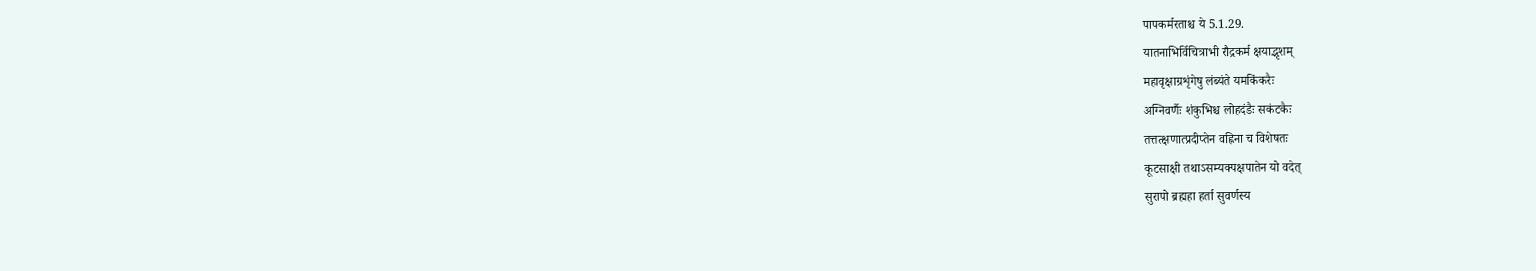पापकर्मरताश्च ये 5.1.29.
यातनाभिर्विचित्राभी रौद्रकर्म क्षयाद्भृशम्
महावृक्षाग्रशृंगेषु लंब्यंते यमकिंकरैः
अग्निवर्णैः शंकुभिश्च लोहदंडैः सकंटकैः
तत्तत्क्षणात्प्रदीप्तेन वह्निना च विशेषतः
कूटसाक्षी तथाऽसम्यक्पक्षपातेन यो वदेत्
सुरापो ब्रह्महा हर्ता सुवर्णस्य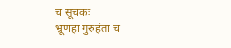च सूचकः
भ्रूणहा गुरुहंता च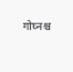गोघ्नश्च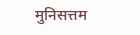मुनिसत्तम